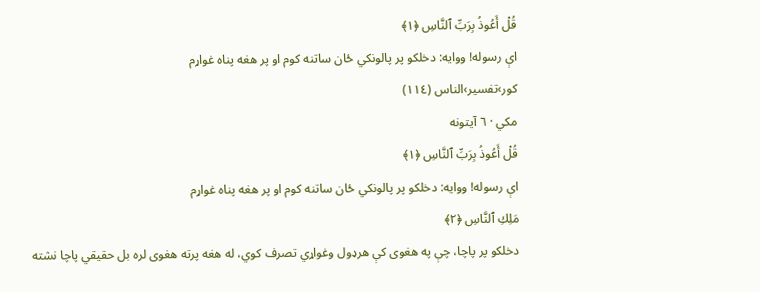قُلْ أَعُوذُ بِرَبِّ ٱلنَّاسِ ﴿١﴾
اې رسوله! ووايه: دخلکو پر پالونکي ځان ساتنه کوم او پر هغه پناه غواړم
کور›تفسیر›الناس (١١٤)
مکي · ٦ آیتونه
قُلْ أَعُوذُ بِرَبِّ ٱلنَّاسِ ﴿١﴾
اې رسوله! ووايه: دخلکو پر پالونکي ځان ساتنه کوم او پر هغه پناه غواړم
مَلِكِ ٱلنَّاسِ ﴿٢﴾
دخلکو پر پاچا، چې په هغوی کې هرډول وغواړي تصرف کوي، له هغه پرته هغوی لره بل حقيقي پاچا نشته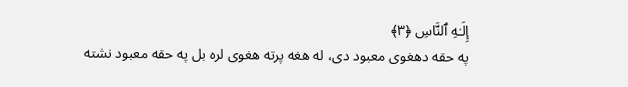إِلَـٰهِ ٱلنَّاسِ ﴿٣﴾
په حقه دهغوی معبود دی، له هغه پرته هغوی لره بل په حقه معبود نشته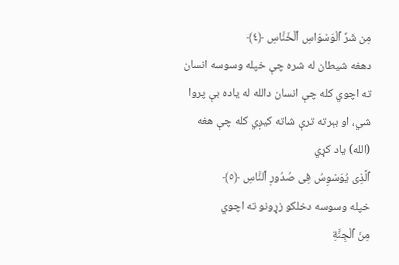مِن شَرِّ ٱلْوَسْوَاسِ ٱلْخَنَّاسِ ﴿٤﴾
دهغه شيطان له شره چې خپله وسوسه انسان ته اچوي کله چې انسان دالله له ياده بې پروا شي، او بېرته ترې شاته کيږي کله چې هغه (الله) ياد کړي
ٱلَّذِى يُوَسْوِسُ فِى صُدُورِ ٱلنَّاسِ ﴿٥﴾
خپله وسوسه دخلکو زړونو ته اچوي
مِنَ ٱلْجِنَّةِ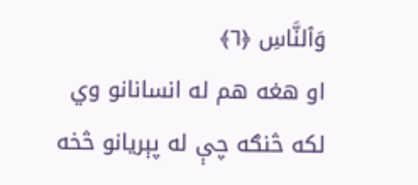وَٱلنَّاسِ ﴿٦﴾
او هغه هم له انسانانو وي لکه څنګه چې له پېريانو څخه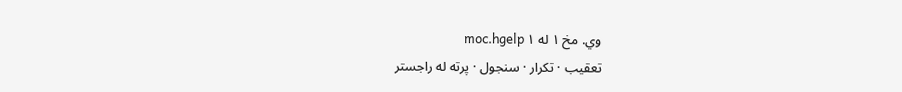وي. مخ ۱ له ۱ moc.hgelp
تعقیب · تکرار · سنجول · پرته له راجستر